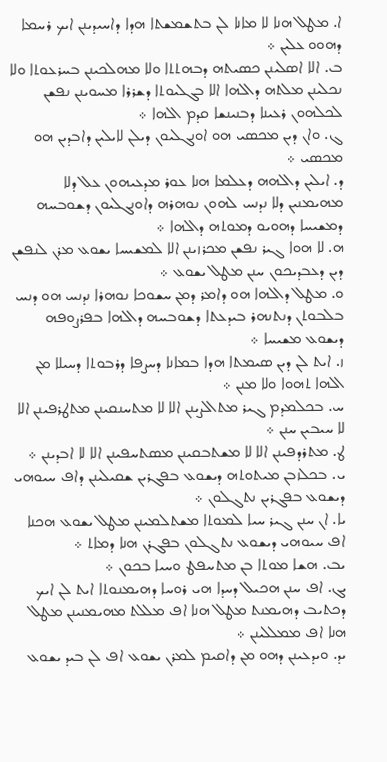ܐ. ܡܛܠ ܗܢܐ ܠܐ ܡܐܢܐ ܠܢ ܒܬܫܡܫܬܐ ܗܕܐ ܕܐܚܝܕܝܢܢ ܐܝܟ ܪܚܡܐ ܕܗܘܘ ܥܠܝܢ ܀
ܒ. ܐܠܐ ܐܤܠܝܢܢ ܟܤܝܬܗ ܕܒܗܬܬܐ ܘܠܐ ܡܗܠܟܝܢܢ ܒܚܪܥܘܬܐ ܘܠܐ ܢܟܠܝܢܢ ܡܠܬܗ ܕܐܠܗܐ ܐܠܐ ܒܓܠܝܘܬܐ ܕܫܪܪܐ ܡܚܘܝܢܢ ܢܦܫܢ ܠܟܠܗܘܢ ܪܥܝܢܐ ܕܒܢܝܢܫܐ ܩܕܡ ܐܠܗܐ ܀
ܓ. ܘܐܢ ܕܝܢ ܡܟܤܝ ܗܘ ܐܘܢܓܠܝܘܢ ܕܝܠܢ ܠܐܝܠܝܢ ܕܐܒܕܝܢ ܗܘ ܡܟܤܝ ܀
ܕ. ܐܝܠܝܢ ܕܐܠܗܗ ܕܥܠܡܐ ܗܢܐ ܥܘܪ ܡܕܥܝܗܘܢ ܥܠ ܕܠܐ ܡܗܝܡܢܝܢ ܕܠܐ ܢܕܢܚ ܠܗܘܢ ܢܘܗܪܗ ܕܐܘܢܓܠܝܘܢ ܕܫܘܒܚܗ ܕܡܫܝܚܐ ܕܗܘܝܘ ܕܡܘܬܗ ܕܐܠܗܐ ܀
ܗ. ܠܐ ܗܘܐ ܓܝܪ ܢܦܫܢ ܡܟܪܙܝܢܢ ܐܠܐ ܠܡܫܝܚܐ ܝܫܘܥ ܡܪܢ ܠܢܦܫܢ ܕܝܢ ܕܥܒܕܝܟܘܢ ܚܢܢ ܡܛܠ ܝܫܘܥ ܀
ܘ. ܡܛܠ ܕܐܠܗܐ ܗܘ ܕܐܡܪ ܕܡܢ ܚܫܘܟܐ ܢܘܗܪܐ ܢܕܢܚ ܗܘ ܕܢܚ ܒܠܒܘܬܢ ܕܢܬܢܗܪ ܒܝܕܥܬܐ ܕܫܘܒܚܗ ܕܐܠܗܐ ܒܦܪܨܘܦܗ ܕܝܫܘܥ ܡܫܝܚܐ ܀
ܙ. ܐܝܬ ܠܢ ܕܝܢ ܤܝܡܬܐ ܗܕܐ ܒܡܐܢܐ ܕܚܨܦܐ ܕܪܒܘܬܐ ܕܚܝܠܐ ܡܢ ܐܠܗܐ ܬܗܘܐ ܘܠܐ ܡܢܢ ܀
ܚ. ܒܟܠܡܕܡ ܓܝܪ ܡܬܐܠܨܝܢܢ ܐܠܐ ܠܐ ܡܬܚܢܩܝܢܢ ܡܬܛܪܦܝܢܢ ܐܠܐ ܠܐ ܚܝܒܝܢ ܚܢܢ ܀
ܛ. ܡܬܪܕܦܝܢܢ ܐܠܐ ܠܐ ܡܫܬܒܩܝܢܢ ܡܤܬܚܦܝܢܢ ܐܠܐ ܠܐ ܐܒܕܝܢܢ ܀
ܝ. ܒܟܠܙܒܢ ܡܝܬܘܬܗ ܕܝܫܘܥ ܒܦܓܪܝܢ ܫܩܝܠܝܢܢ ܕܐܦ ܚܝܘܗܝ ܕܝܫܘܥ ܒܦܓܪܝܢ ܢܬܓܠܘܢ ܀
ܝܐ. ܐܢ ܚܢܢ ܓܝܪ ܚܝܐ ܠܡܘܬܐ ܡܫܬܠܡܝܢܢ ܡܛܠ ܝܫܘܥ ܗܟܢܐ ܐܦ ܚܝܘܗܝ ܕܝܫܘܥ ܢܬܓܠܘܢ ܒܦܓܪܢ ܗܢܐ ܕܡܐܬ ܀
ܝܒ. ܗܫܐ ܡܘܬܐ ܒܢ ܡܬܚܦܛ ܘܚܝܐ ܒܟܘܢ ܀
ܝܓ. ܐܦ ܚܢܢ ܗܟܝܠ ܕܚܕܐ ܗܝ ܪܘܚܐ ܕܗܝܡܢܘܬܐ ܐܝܬ ܠܢ ܐܝܟ ܕܟܬܝܒ ܕܗܝܡܢܬ ܡܛܠ ܗܢܐ ܐܦ ܡܠܠܬ ܡܗܝܡܢܝܢܢ ܡܛܠ ܗܢܐ ܐܦ ܡܡܠܠܝܢܢ ܀
ܝܕ. ܘܝܕܥܝܢܢ ܕܗܘ ܡܢ ܕܐܩܝܡ ܠܡܪܢ ܝܫܘܥ ܐܦ ܠܢ ܒܝܕ ܝܫܘܥ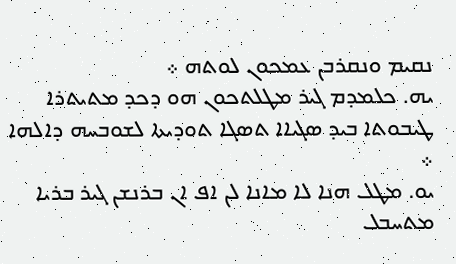ܢܩܝܡ ܘܢܩܪܒܢ ܥܡܟܘܢ ܠܘܬܗ ܀
ܝܗ. ܟܠܡܕܡ ܓܝܪ ܡܛܠܬܟܘܢ ܗܘ ܕܟܕ ܡܬܝܬܪܐ ܛܝܒܘܬܐ ܒܝܕ ܤܓܝܐܐ ܬܤܓܐ ܬܘܕܝܬܐ ܠܫܘܒܚܗ ܕܐܠܗܐ ܀
ܝܘ. ܡܛܠ ܗܢܐ ܠܐ ܡܐܢܐ ܠܢ ܐܦ ܐܢ ܒܪܢܫܢ ܓܝܪ ܒܪܝܐ ܡܬܚܒܠ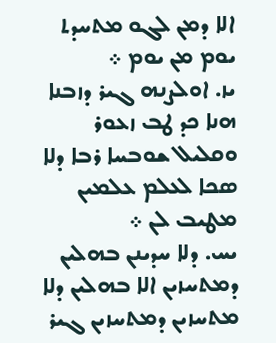ܐܠܐ ܕܡܢ ܠܓܘ ܡܬܚܕܬ ܝܘܡ ܡܢ ܝܘܡ ܀
ܝܙ. ܐܘܠܨܢܗ ܓܝܪ ܕܙܒܢܐ ܗܢܐ ܟܕ ܛܒ ܙܥܘܪ ܘܩܠܝܠ ܫܘܒܚܐ ܪܒܐ ܕܠܐ ܤܟܐ ܠܥܠܡ ܥܠܡܝܢ ܡܛܝܒ ܠܢ ܀
ܝܚ. ܕܠܐ ܚܕܝܢܢ ܒܗܠܝܢ ܕܡܬܚܙܝܢ ܐܠܐ ܒܗܠܝܢ ܕܠܐ ܡܬܚܙܝܢ ܕܡܬܚܙܝܢ ܓܝܪ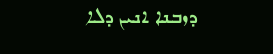ܕܙܒܢܐ ܐܢܝܢ ܕܠܐ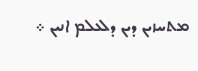ܡܬܚܙܝܢ ܕܝܢ ܕܠܥܠܡ ܐܢܝܢ ܀